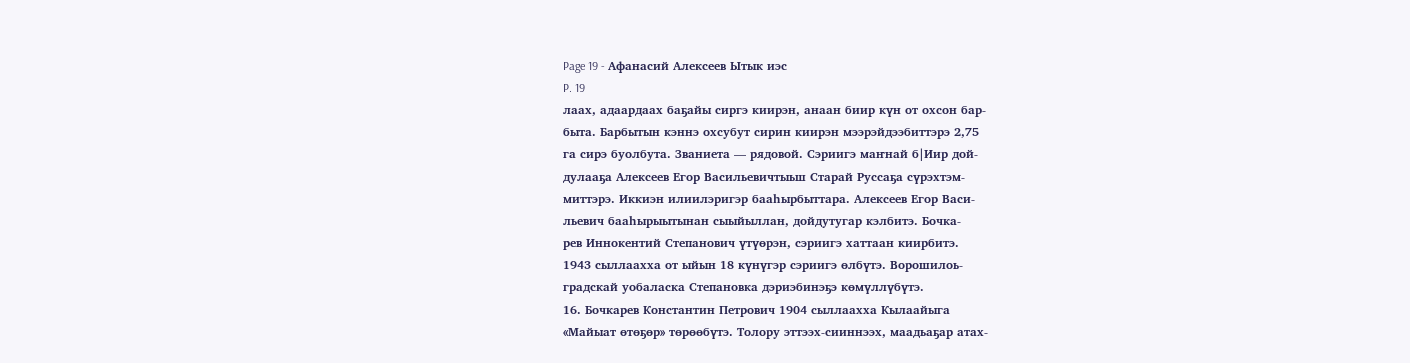Page 19 - Афанасий Алексеев Ытык иэс
P. 19
лаах, адаардаах баҕайы сиргэ киирэн, анаан биир күн от охсон бар-
быта. Барбытын кэннэ охсубут сирин киирэн мээрэйдээбиттэрэ 2,75
га сирэ буолбута. Званиета — рядовой. Сэриигэ маҥнай б|Иир дой-
дулааҕа Алексеев Егор Васильевичтыьш Старай Руссаҕа сүрэхтэм-
миттэрэ. Иккиэн илиилэригэр бааһырбыттара. Алексеев Егор Васи-
льевич бааһырыытынан сыыйыллан, дойдутугар кэлбитэ. Бочка-
рев Иннокентий Степанович үтүөрэн, сэриигэ хаттаан киирбитэ.
1943 сыллаахха от ыйын 18 күнүгэр сэриигэ өлбүтэ. Ворошилоь-
градскай уобаласка Степановка дэриэбинэҕэ көмүллүбүтэ.
16. Бочкарев Константин Петрович 1904 сыллаахха Кылаайыга
«Майыат өтөҕөр» төрөөбүтэ. Толору эттээх-сииннээх, маадьаҕар атах-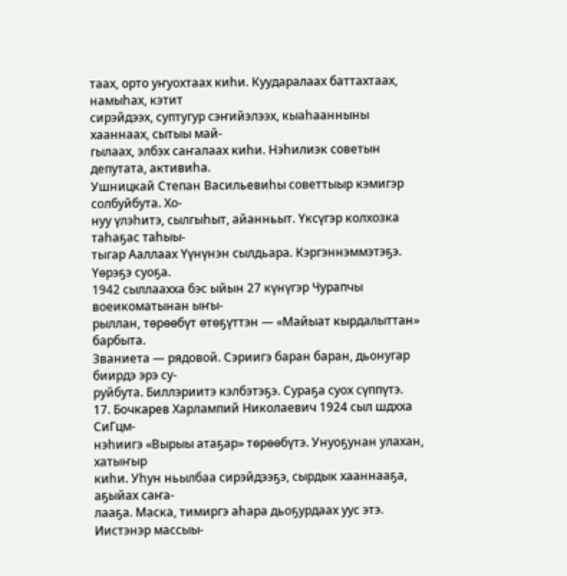таах, орто уҥуохтаах киһи. Куударалаах баттахтаах, намыһах, кэтит
сирэйдээх, суптугур сэҥийэлээх, кыаһаанныны хааннаах, сытыы май-
гылаах, элбэх саҥалаах киһи. Нэһилиэк советын депутата, активиһа.
Ушницкай Степан Васильевиһы советтыыр кэмигэр солбуйбута. Хо-
нуу үлэһитэ, сылгыһыт, айанньыт. Үксүгэр колхозка таһаҕас таһыы-
тыгар Ааллаах Үүнүнэн сылдьара. Кэргэннэммэтэҕэ. Үөрэҕэ суоҕа.
1942 сыллаахха бэс ыйын 27 күнүгэр Чурапчы воеикоматынан ыҥы-
рыллан, төрөөбүт өтөҕүттэн — «Майыат кырдалыттан» барбыта.
Званиета — рядовой. Сэриигэ баран баран, дьонугар биирдэ эрэ су-
руйбута. Биллэриитэ кэлбэтэҕэ. Сураҕа суох сүппүтэ.
17. Бочкарев Харлампий Николаевич 1924 сыл шдхха СиГцм-
нэһиигэ «Вырыы атаҕар» төрөөбүтэ. Унуоҕунан улахан, хатыҥыр
киһи. Уһун ньылбаа сирэйдээҕэ, сырдык хааннааҕа, аҕыйах саҥа-
лааҕа. Маска, тимиргэ аһара дьоҕурдаах уус этэ. Иистэнэр массыы-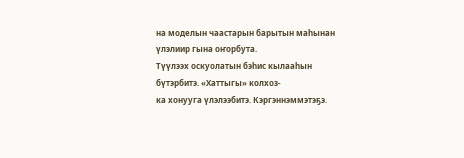на моделын чаастарын барытын маһынан үлэлиир гына оҥорбута.
Түүлээх оскуолатын бэһис кылааһын бүтэрбитэ. «Хаттыгы» колхоз-
ка хонууга үлэлээбитэ. Кэргэннэммэтэҕэ.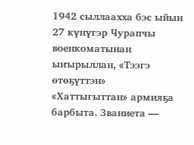1942 сыллаахха бэс ыйын
27 күнүгэр Чурапчы военкоматынан ыҥырыллан, «Тээгэ өтөҕүттэн»
«Хаттыгыттан» армияҕа барбыта. Званиета —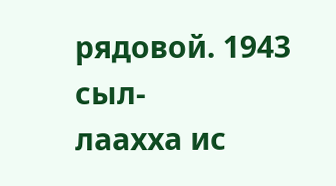рядовой. 1943 сыл-
лаахха ис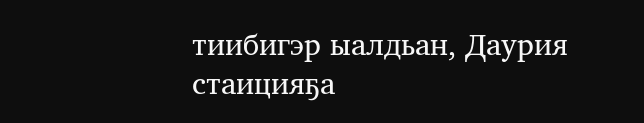тиибигэр ыалдьан, Даурия стаицияҕа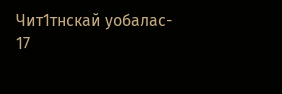Чит1тнскай уобалас-
17